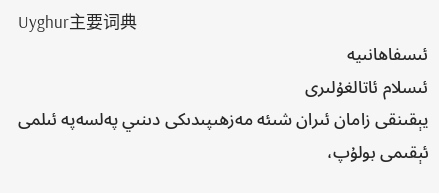Uyghur主要词典
ئىسفاھانىيە
ئىسلام ئاتالغۇلىرى
يېقىنقى زامان ئىران شىئە مەزھىپىدىكى دىنىي پەلسەپە ئىلمى ئېقىمى بولۇپ،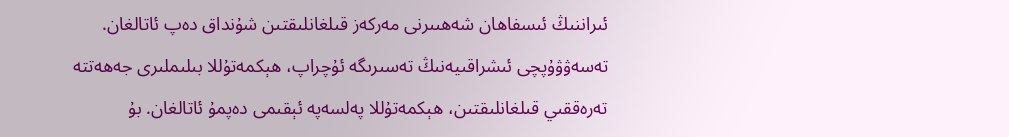ئىراننىڭ ئىسفاھان شەھىىرنى مەركەز قىلغانلىقتىن شۇنداق دەپ ئاتالغان. تەسەۋۋۇپچى ئىشراقىيەنىڭ تەسىرىگە ئۇچراپ، ھېكمەتۇللا بىلىملىرى جەھەتتە تەرەققىي قىلغانلىقتىن، ھېكمەتۇللا پەلسەپە ئېقىمى دەپمۇ ئاتالغان. بۇ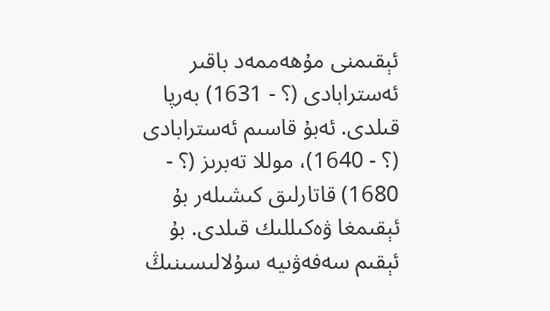ئېقىمنى مۇھەممەد باقىر ئەسترابادى (؟ - 1631) بەرپا قىلدى. ئەبۇ قاسىم ئەسترابادى (؟ - 1640)، موللا تەبرىز (؟ - 1680) قاتارلىق كىشىلەر بۇ ئېقىمغا ۋەكىللىك قىلدى. بۇ ئېقىم سەفەۋىيە سۇلالىسىنىڭ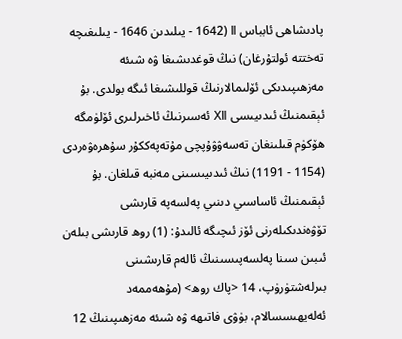پادىشاھى ئابباس Ⅱ (1642 - يىلىدىن 1646 - يىلىغىچە تەختتە ئولتۇرغان) نىڭ قوغدىشىغا ۋە شىئە مەزھىپىدىكى ئۆلىمالارنىڭ قوللىشىغا ئىگە بولدى. بۇ ئېقىمنىڭ ئىدىيىسى Ⅻ ئەسىرنىڭ ئاخىرلىرى ئۆلۈمگە ھۆكۈم قىلىنغان تەسەۋۋۇپچى مۇتەپەككۇر سۇھرەۋەردى (1154 - 1191) نىڭ ئىدىيىسىنى مەنبە قىلغان. بۇ ئېقىمنىڭ ئاساسىي دىنىي پەلسەپە قارىشى تۆۋەندىكىلەرنى ئۆز ئىچىگە ئالىدۇ: (1) روھ قارىشى بىلەن ئىبىن سىنا پەلسەپىسىنىڭ ئالەم قارىشىنى بىرلەشتۈرۈپ، 14 <پاك روھ> (مۇھەممەد ئەلەيھىسسالام، بۈۋى فاتىھە ۋە شىئە مەزھىپىنىڭ 12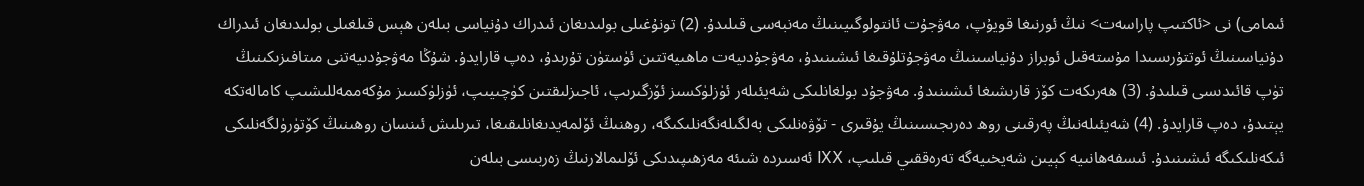ئىمامى) نى <ئاكتىپ پاراسەت> نىڭ ئورنىغا قويۇپ، مەۋجۇت ئانتولوگىيىنىڭ مەنبەسى قىلىدۇ. (2) تونۇغىلى بولىدىغان ئىدراك دۇنياسى بىلەن ھېس قىلغىلى بولىدىغان ئىدراك دۇنياسىنىڭ ئوتتۇرىسىدا مۇستەقىل ئوبراز دۇنياسىنىڭ مەۋجۇتلۇقىغا ئىشىنىدۇ، مەۋجۇدىيەت ماھىيەتتىن ئۈستۈن تۇرىدۇ، دەپ قارايدۇ. شۇڭا مەۋجۇدىيەتنى مىتافىزىكىنىڭ تۈپ قائىدىسى قىلىدۇ. (3) ھەرىكەت كۆز قارىشىغا ئىشىنىدۇ. مەۋجۇد بولغانلىكى شەيئىلەر ئۈزلۈكسىز ئۆزگىرىپ، ئاجىزلىقتىن كۈچىيىپ، ئۈزلۈكسىز مۇكەممەللىشىپ كامالەتكە يېتىدۇ، دەپ قارايدۇ. (4) شەيئىلەنىڭ پەرقىنى روھ دەرىجىسىنىڭ يۇقىرى - تۆۋەنلىكى بەلگىلەنگەنلىكىگە، روھنىڭ ئۆلمەيدىغانلىقىغا، تىرىلىش ئىنسان روھىنىڭ كۆتۈرۈلگەنلىكى ئىكەنلىكىگە ئىشىنىدۇ. ئىسفەھانىيە كېيىن شەيخىيەگە تەرەققىي قىلىپ، ⅨⅩ ئەسىردە شىئە مەزھىپىدىكى ئۆلىمالارنىڭ زەربىسى بىلەن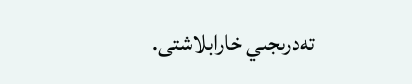تەدرىجىي خارابلاشتى.